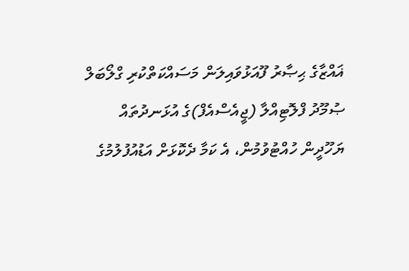ޣައްޒާގެ ޙިޞާރު ފޫއަޅުވައިލަން މަސައްކަތްކުރި ގްލޯބަލް ޞުމޫދު ފްލޮޓިއްލާ (ޖީއެސްއެފް)ގެ އުޅަނދުތައް ޔަހޫދީން ހުއްޓުވުމުން، އެ ކަމާ ދެކޮޅަށް އަޑުއުފުލުމުގެ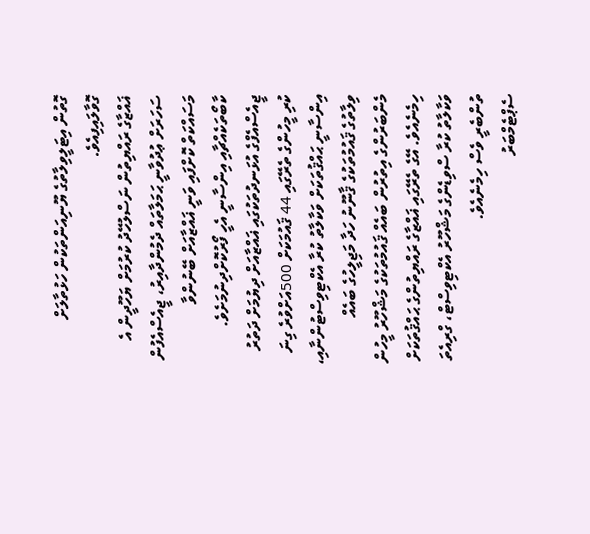ގޮތުން އިޓަލީވިލާތުގެ ޔޫނިއަންތަކުން ހަޅުތާލަށް ގޮވާލައިފިއެވެ.
ޣައްޒާގެ ރައްޔިތުން ނަސްލުހޭދު ކުރުމަށް ޔަހޫދީން އެ ސަހަރަށް ޢުދުވާނީ ޙަމަލާތައް ދެމުންދާއިރު، ޖީއެސްއެފުން މަސައްކަތް ކޮށްފައި ވަނީ ޣައްޒާއަށް ބޭނުންވާ ކާބޯތަކެއްޗާއި އިންސާނީ އެހީ ފޯރުކޮށްދިނުމަށެވެ. ޖީއެސްއެފްގެ އުޅަނދުތަކުގައި ޣައްޒާއަށް ދިޔުމަށް ދަތުރު ކުރި މީހުންގެ ތެރޭގައި 44 ޤައުމަކަށް 500އަށްވުރެ ގިނަ އިންސާނީ ޙައްޤުތަކަށް ވަކާލާތު ކުރާ އެކްޓިވިސްޓުންނާއި، ވިލާތުގެ ޤައުމުތަކުގެ ޤާނޫނު ހަދާ މަޖިލީހުގެ ބައެއް މެންބަރުންގެ އިތުރުން ބައެއް ޤައުމުތަކުގެ މަޝްހޫރު މީހުން ހިމެނެއެވެ. އޭގެ ތެރޭގައި ޣައްޒާގެ ރައްޔިތުންގެ ޙައްޤުތަކަށް ވަކާލާތު ކުރާ ސްވިޑެންގެ މަޝްހޫރު އެކްޓިވިސްޓް، ގްރިއެތަ ތުންބެރީ ވެސް ހިމެނެއެވެ.
ސެޕްޓެމްބަރު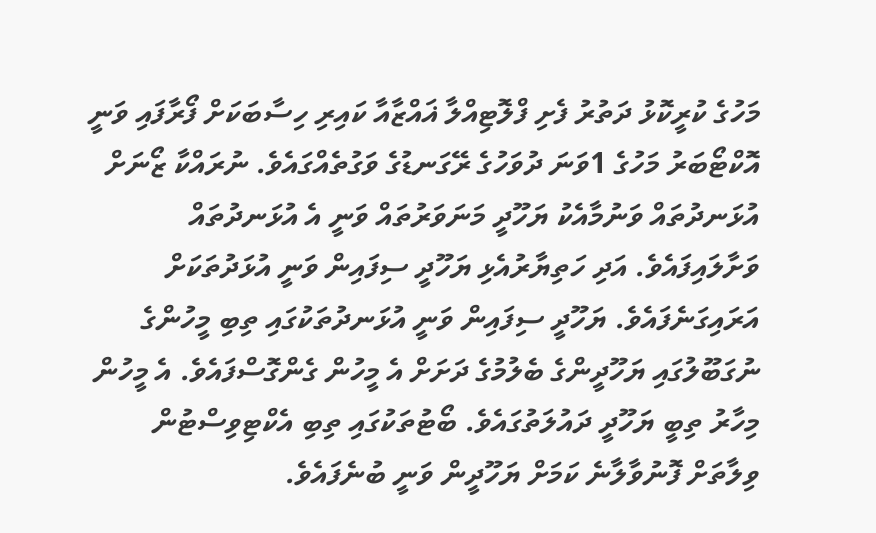މަހުގެ ކުރީކޮޅު ދަތުރު ފެށި ފްލޮޓިއްލާ ޣައްޒާއާ ކައިރި ހިސާބަކަށް ފޯރާފައި ވަނީ އޮކްޓޯބަރު މަހުގެ 1ވަނަ ދުވަހުގެ ރޭގަނޑުގެ ވަގުތެއްގައެވެ. ނުރައްކާ ޒޯނަށް އުޅަނދުތައް ވަނުމާއެކު ޔަހޫދީ މަނަވަރުތައް ވަނީ އެ އުޅަނދުތައް ވަށާލައިފައެވެ. އަދި ހަތިޔާރުއެޅި ޔަހޫދީ ސިފައިން ވަނީ އުޅަދުތަކަށް އަރައިގަނެފައެވެ. ޔަހޫދީ ސިފައިން ވަނީ އުޅަނދުތަކުގައި ތިބި މީހުންގެ ނުގަބޫލުގައި ޔަހޫދީންގެ ބެލުމުގެ ދަށަށް އެ މީހުން ގެންގޮސްފައެވެ. އެ މީހުން މިހާރު ތިބީ ޔަހޫދީ ދައުލަތުގައެވެ. ބޯޓުތަކުގައި ތިބި އެކްޓިވިސްޓުން ވިލާތަށް ފޮނުވާލާނެ ކަމަށް ޔަހޫދީން ވަނީ ބުނެފައެވެ.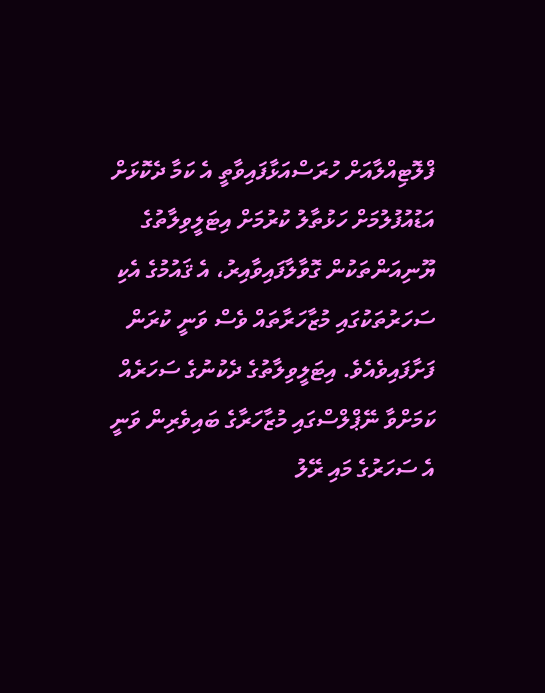ފްލޮޓިއްލާއަށް ހުރަސްއަޅާފައިވާތީ އެ ކަމާ ދެކޮޅަށް އަޑުއުފުލުމަށް ހަޅުތާލު ކުރުމަށް އިޓަލީވިލާތުގެ ޔޫނިއަންތަކުން ގޮވާލާފައިވާއިރު، އެ ޤައުމުގެ އެކި ސަހަރުތަކުގައި މުޒާހަރާތައް ވެސް ވަނީ ކުރަން ފަށާފައިވެއެވެ. އިޓަލީވިލާތުގެ ދެކުނުގެ ސަހަރެއް ކަމަށްވާ ނޭޕްލްސްގައި މުޒާހަރާގެ ބައިވެރިން ވަނީ އެ ސަހަރުގެ މައި ރޭލު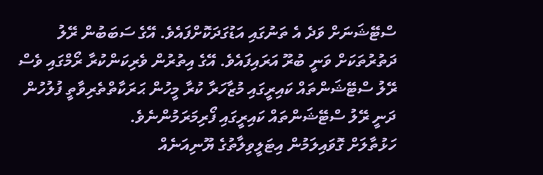ސްޓޭޝަނަށް ވަދެ އެ ތަނުގައި އަޑުގަދަކޮށްފައެވެ. އޭގެ ސަބަބުން ރޭލު ދަތުރުތަކަށް ވަނީ ބުރޫ އަރައިފައެވެ. އޭގެ އިތުރުން ވެރިކަންކުރާ ރޯމްގައި ވެސް ރޭލު ސްޓޭޝަންތައް ކައިރީގައި މުޒާހަރާ ކުރާ މީހުން ޙަރަކާތްތެރިވާތީ ފުލުހުން ދަނީ ރޭލު ސްޓޭޝަންތައް ކައިރީގައި ފޯރިމަރަމުންނެވެ.
ހަޅުތާލަށް ގޮވައިލަމުން އިޓަލީވިލާތުގެ ޔޫނިއަނެއް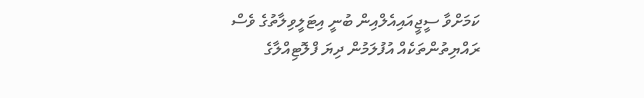ކަމަށްވާ ސީޖީއައިއެލްއިން ބުނީ އިޓަލީވިލާތުގެ ވެސް ރައްޔިތުންތަކެއް އުފުލަމުން ދިޔަ ފްލޮޓިއްލާގެ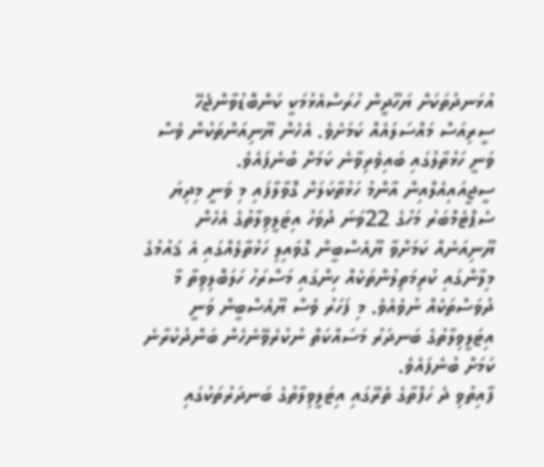އުޅަނދުތަކަށް ޔަހޫދީން ހުރަސްއެޅުމަކީ ކަންބޮޑުވާންޖެހޭ ސީރިއަސް މައްސަލައެއް ކަމަށެވެ. އެހެން ޔޫނިއަންތަކުން ވެސް ވަނީ ހަޅުތާލުގައި ބައިވެރިވާނެ ކަމަށް ބުނެފައެވެ. ސީޖީއައިއެލްއިން އާންމު ހަޅުތާކަލަށް ގޮވާލާފައި މި ވަނީ މިދިޔަ ސެޕްޓެމްބަރު މަހުގެ 22ވަނަ ދުވަހު އިޓަލީވިލާތުގެ އެހެން ޔޫނިއަނެއް ކަމަށްވާ ޔޫއެސްބީން ގޮވައިލި ހަޅުތާލެއްގައި އެ ޤައުމުގެ މިލާންގައި ކުރިމަތިލުންތަކެއް ހިންގައި މަސްރަހު ހަލަބޮލިވިތާ މާ ދުވަސްތަކެއް ނުވެއެވެ. މި ފަހަރު ވެސް ޔޫއެސްބީން ވަނީ އިޓަލީވިލާތުގެ ބަނދަރު މަސައްކަތް ނުކުރެވޭނެހެން ބަންދުކުރާނެ ކަމަށް ބުނެފައެވެ.
ފާއިތުވި ދެ ހަފްތާގެ ތެރޭގައި އިޓަލީވިލާތުގެ ބަނދަރުތަކުގައި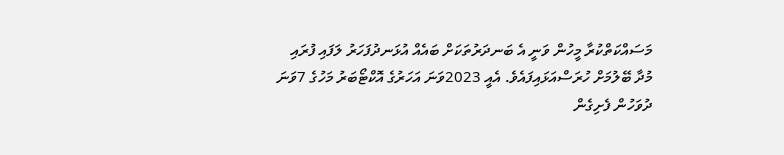މަސައްކަތްކުރާ މީހުން ވަނީ އެ ބަނދަރުތަކަށް ބައެއް އުޅަނދުފަހަރު ލަފައި ފުރައި މުދާ ބޭލުމަށް ހުރަސްއަޅައިފައެވެ. އެއީ 2023ވަނަ އަހަރުގެ އޮކްޓޯބަރު މަހުގެ 7ވަނަ ދުވަހުން ފެށިގެން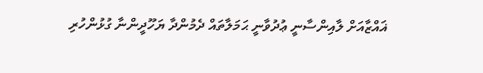ޣައްޒާއަށް ލާއިންސާނީ ޢުދުވާނީ ޙަމަލާތައް ދެމުންދާ ޔަހޫދީންނާ ގުޅުންހުރި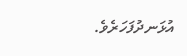އުޅަނދުފަހަރެވެ.